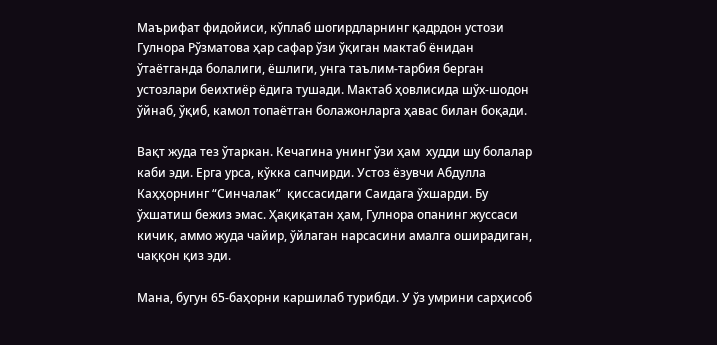Маърифат фидойиси, кўплаб шогирдларнинг қадрдон устози Гулнора Рўзматова ҳар сафар ўзи ўқиган мактаб ёнидан ўтаётганда болалиги, ёшлиги, унга таълим-тарбия берган устозлари беихтиёр ёдига тушади. Мактаб ҳовлисида шўх-шодон ўйнаб, ўқиб, камол топаётган болажонларга ҳавас билан боқади.

Вақт жуда тез ўтаркан. Кечагина унинг ўзи ҳам  худди шу болалар каби эди. Ерга урса, кўкка сапчирди. Устоз ёзувчи Абдулла Каҳҳорнинг “Синчалак”  қиссасидаги Саидага ўхшарди. Бу ўхшатиш бежиз эмас. Ҳақиқатан ҳам, Гулнора опанинг жуссаси кичик, аммо жуда чайир, ўйлаган нарсасини амалга оширадиган, чаққон қиз эди.

Мана, бугун 65-баҳорни каршилаб турибди. У ўз умрини сарҳисоб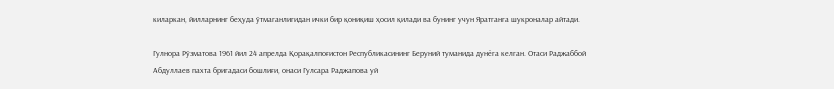киларкан, йилларнинг беҳуда ўтмаганлигидан ички бир қониқиш ҳосил қилади ва бунинг учун Яратганга шукроналар айтади.

Гулнора Рўзматова 1961 йил 24 апрелда Қорақалпоғистон Республикасининг Беруний туманида дунёга келган. Отаси Раджаббой Абдуллаев пахта бригадаси бошлиғи, онаси Гулсара Раджапова уй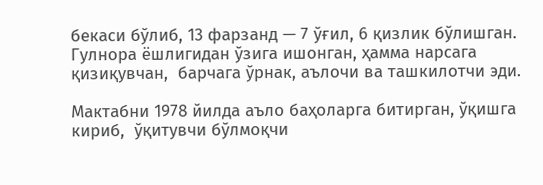бекаси бўлиб, 13 фарзанд — 7 ўғил, 6 қизлик бўлишган. Гулнора ёшлигидан ўзига ишонган, ҳамма нарсага қизиқувчан,  барчага ўрнак, аълочи ва ташкилотчи эди.

Мактабни 1978 йилда аъло баҳоларга битирган, ўқишга кириб,  ўқитувчи бўлмоқчи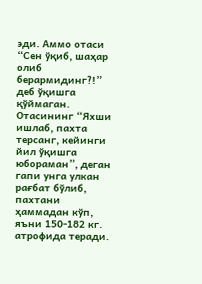эди. Аммо отаси “Сен ўқиб, шаҳар олиб берармидинг?!” деб ўқишга қўймаган. Отасининг “Яхши ишлаб, пахта терсанг, кейинги йил ўқишга юбораман”, деган гапи унга улкан рағбат бўлиб, пахтани ҳаммадан кўп, яъни 150-182 кг. атрофида теради.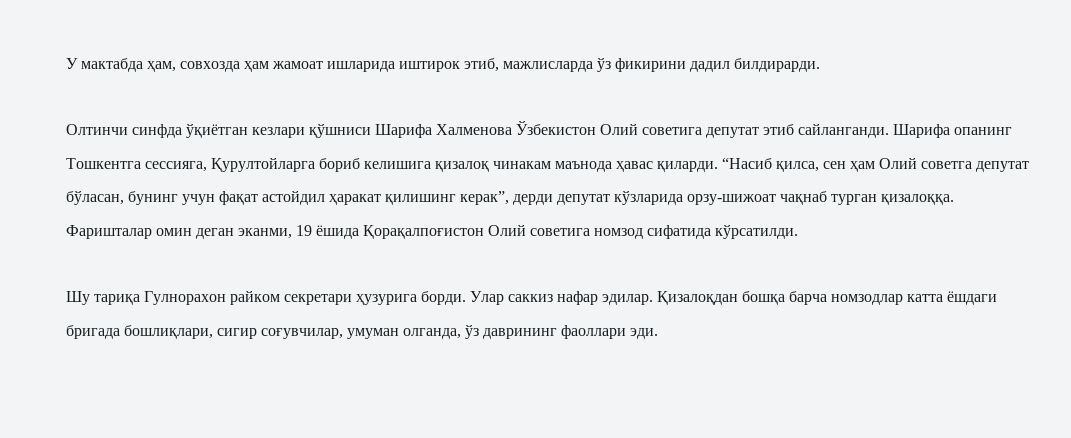У мактабда ҳам, совхозда ҳам жамоат ишларида иштирок этиб, мажлисларда ўз фикирини дадил билдирарди.

Олтинчи синфда ўқиётган кезлари қўшниси Шарифа Халменова Ўзбекистон Олий советига депутат этиб сайланганди. Шарифа опанинг Тошкентга сессияга, Қурултойларга бориб келишига қизалоқ чинакам маънода ҳавас қиларди. “Насиб қилса, сен ҳам Олий советга депутат бўласан, бунинг учун фақат астойдил ҳаракат қилишинг керак”, дерди депутат кўзларида орзу-шижоат чақнаб турган қизалоққа. Фаришталар омин деган эканми, 19 ёшида Қорақалпоғистон Олий советига номзод сифатида кўрсатилди.

Шу тариқа Гулнорахон райком секретари ҳузурига борди. Улар саккиз нафар эдилар. Қизалоқдан бошқа барча номзодлар катта ёшдаги бригада бошлиқлари, сигир соғувчилар, умуман олганда, ўз даврининг фаоллари эди.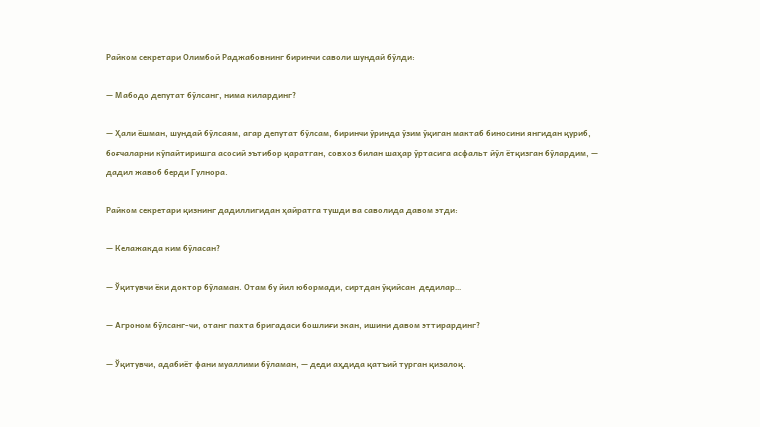Райком секретари Олимбой Раджабовнинг биринчи саволи шундай бўлди:

— Мабодо депутат бўлсанг, нима килардинг?

— Ҳали ёшман, шундай бўлсаям, агар депутат бўлсам, биринчи ўринда ўзим ўқиган мактаб биносини янгидан қуриб, боғчаларни кўпайтиришга асосий эътибор қаратган, совхоз билан шаҳар ўртасига асфальт йўл ётқизган бўлардим, — дадил жавоб берди Гулнора.

Райком секретари қизнинг дадиллигидан ҳайратга тушди ва саволида давом этди:

— Келажакда ким бўласан?

— Ўқитувчи ёки доктор бўламан. Отам бу йил юбормади, сиртдан ўқийсан  дедилар…

— Агроном бўлсанг-чи, отанг пахта бригадаси бошлиғи экан, ишини давом эттирардинг?

— Ўқитувчи, адабиёт фани муаллими бўламан, — деди аҳдида қатъий турган қизалоқ.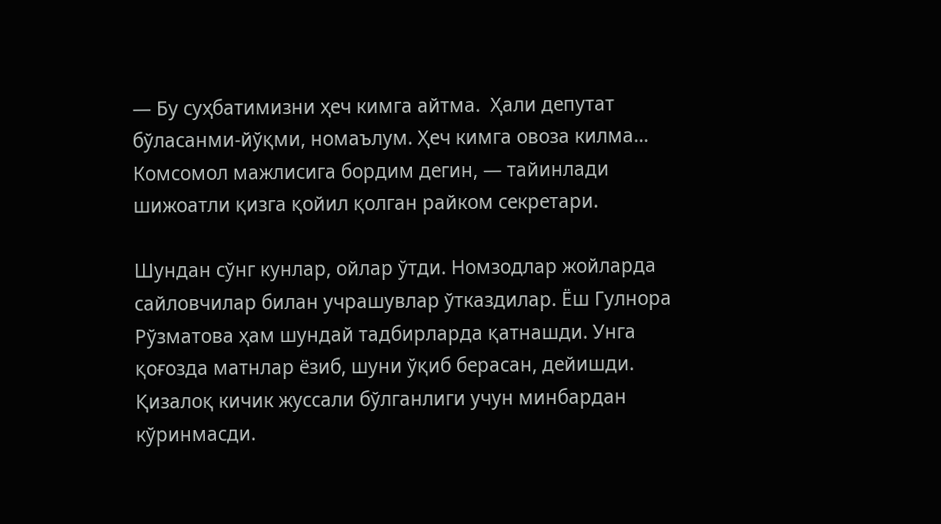— Бу суҳбатимизни ҳеч кимга айтма.  Ҳали депутат бўласанми-йўқми, номаълум. Ҳеч кимга овоза килма… Комсомол мажлисига бордим дегин, — тайинлади шижоатли қизга қойил қолган райком секретари.

Шундан сўнг кунлар, ойлар ўтди. Номзодлар жойларда сайловчилар билан учрашувлар ўтказдилар. Ёш Гулнора Рўзматова ҳам шундай тадбирларда қатнашди. Унга қоғозда матнлар ёзиб, шуни ўқиб берасан, дейишди. Қизалоқ кичик жуссали бўлганлиги учун минбардан кўринмасди.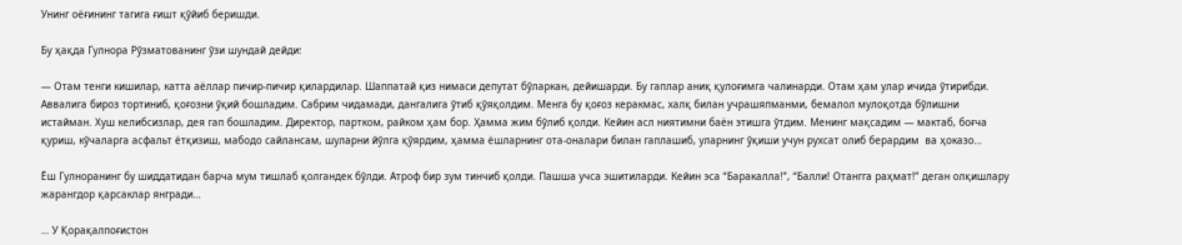Унинг оёғининг тагига ғишт қўйиб беришди.

Бу ҳақда Гулнора Рўзматованинг ўзи шундай дейди:

— Отам тенги кишилар, катта аёллар пичир-пичир қилардилар. Шаппатай қиз нимаси депутат бўларкан, дейишарди. Бу гаплар аниқ қулоғимга чалинарди. Отам ҳам улар ичида ўтирибди. Аввалига бироз тортиниб, қоғозни ўқий бошладим. Сабрим чидамади, дангалига ўтиб қўяқолдим. Менга бу қоғоз керакмас, халқ билан учрашяпманми, бемалол мулоқотда бўлишни истайман. Хуш келибсизлар, дея гап бошладим. Директор, партком, райком ҳам бор. Ҳамма жим бўлиб қолди. Кейин асл ниятимни баён этишга ўтдим. Менинг мақсадим — мактаб, боғча қуриш, кўчаларга асфальт ётқизиш, мабодо сайлансам, шуларни йўлга қўярдим, ҳамма ёшларнинг ота-оналари билан гаплашиб, уларнинг ўқиши учун рухсат олиб берардим  ва ҳоказо…

Ёш Гулноранинг бу шиддатидан барча мум тишлаб қолгандек бўлди. Атроф бир зум тинчиб қолди. Пашша учса эшитиларди. Кейин эса “Баракалла!”, “Балли! Отангга раҳмат!” деган олқишлару жарангдор қарсаклар янгради…

… У Қорақалпоғистон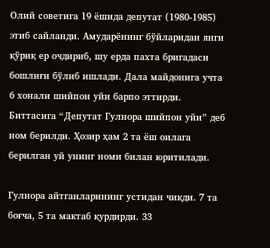Олий советига 19 ёшида депутат (1980-1985) этиб сайланди. Амударёнинг бўйларидан янги қўриқ ер очдириб, шу ерда пахта бригадаси бошлиғи бўлиб ишлади. Дала майдонига учта 6 хонали шийпон уйи барпо эттирди. Биттасига “Депутат Гулнора шийпон уйи” деб ном берилди. Ҳозир ҳам 2 та ёш оилага берилган уй унинг номи билан юритилади.

Гулнора айтганларининг устидан чиқди. 7 та боғча, 5 та мактаб қурдирди. 33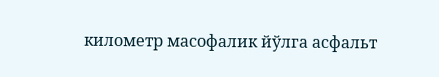километр масофалик йўлга асфальт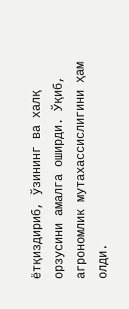ётқиздириб, ўзининг ва халқ орзусини амалга оширди. Ўқиб, агрономлик мутахассислигини ҳам олди.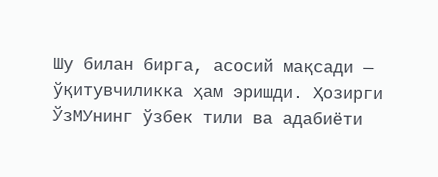Шу билан бирга, асосий мақсади — ўқитувчиликка ҳам эришди. Ҳозирги ЎзМУнинг ўзбек тили ва адабиёти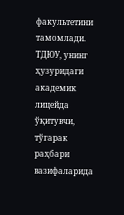факультетини тамомлади. ТДЮУ, унинг ҳузуридаги академик лицейда ўқитувчи, тўгарак раҳбари вазифаларида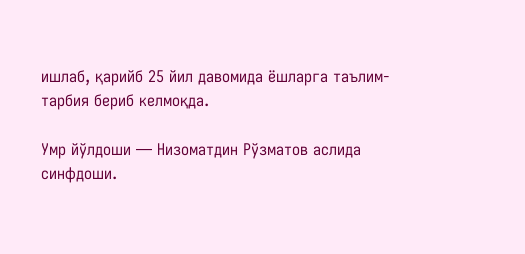ишлаб, қарийб 25 йил давомида ёшларга таълим-тарбия бериб келмоқда.

Умр йўлдоши — Низоматдин Рўзматов аслида синфдоши.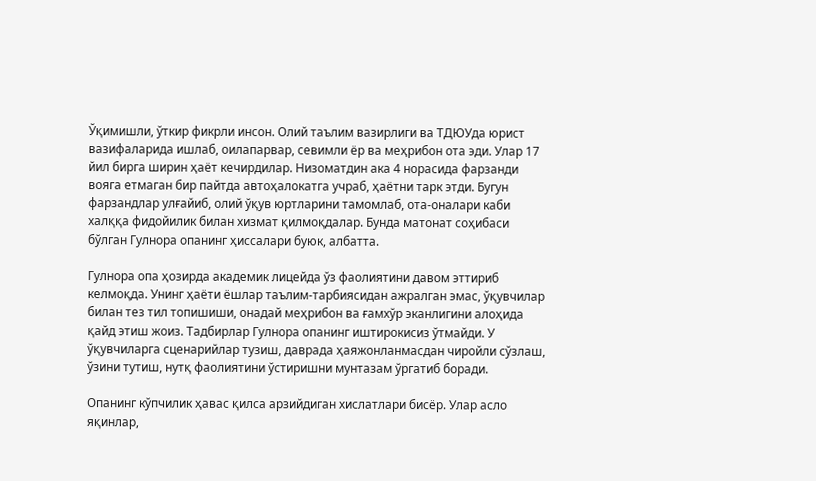Ўқимишли, ўткир фикрли инсон. Олий таълим вазирлиги ва ТДЮУда юрист вазифаларида ишлаб, оилапарвар, севимли ёр ва меҳрибон ота эди. Улар 17 йил бирга ширин ҳаёт кечирдилар. Низоматдин ака 4 норасида фарзанди вояга етмаган бир пайтда автоҳалокатга учраб, ҳаётни тарк этди. Бугун фарзандлар улғайиб, олий ўқув юртларини тамомлаб, ота-оналари каби халққа фидойилик билан хизмат қилмоқдалар. Бунда матонат соҳибаси бўлган Гулнора опанинг ҳиссалари буюк, албатта.

Гулнора опа ҳозирда академик лицейда ўз фаолиятини давом эттириб келмоқда. Унинг ҳаёти ёшлар таълим-тарбиясидан ажралган эмас, ўқувчилар билан тез тил топишиши, онадай меҳрибон ва ғамхўр эканлигини алоҳида қайд этиш жоиз. Тадбирлар Гулнора опанинг иштирокисиз ўтмайди. У ўқувчиларга сценарийлар тузиш, даврада ҳаяжонланмасдан чиройли сўзлаш, ўзини тутиш, нутқ фаолиятини ўстиришни мунтазам ўргатиб боради.

Опанинг кўпчилик ҳавас қилса арзийдиган хислатлари бисёр. Улар асло яқинлар,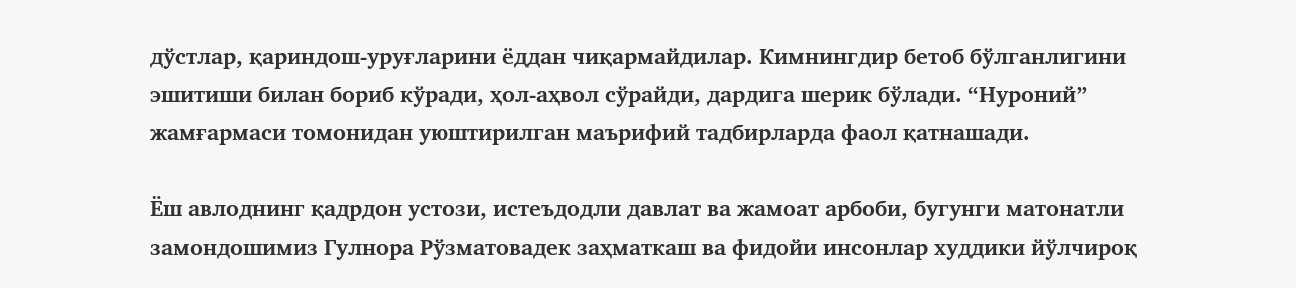дўстлар, қариндош-уруғларини ёддан чиқармайдилар. Кимнингдир бетоб бўлганлигини эшитиши билан бориб кўради, ҳол-аҳвол сўрайди, дардига шерик бўлади. “Нуроний” жамғармаси томонидан уюштирилган маърифий тадбирларда фаол қатнашади.

Ёш авлоднинг қадрдон устози, истеъдодли давлат ва жамоат арбоби, бугунги матонатли замондошимиз Гулнора Рўзматовадек заҳматкаш ва фидойи инсонлар худдики йўлчироқ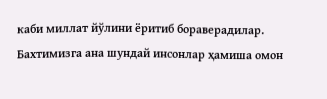каби миллат йўлини ёритиб бораверадилар. Бахтимизга ана шундай инсонлар ҳамиша омон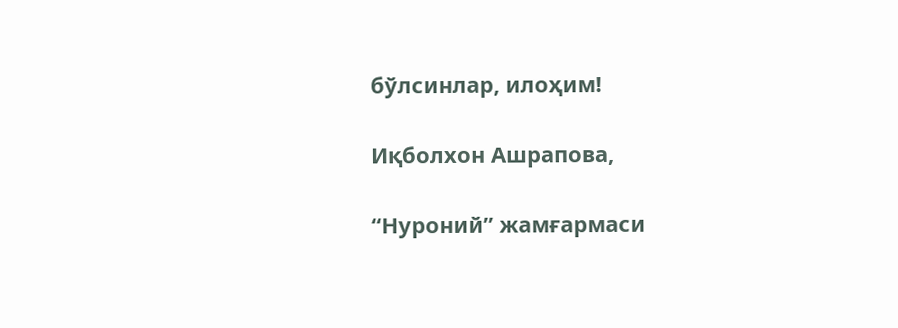бўлсинлар, илоҳим!

Иқболхон Ашрапова,

“Нуроний” жамғармаси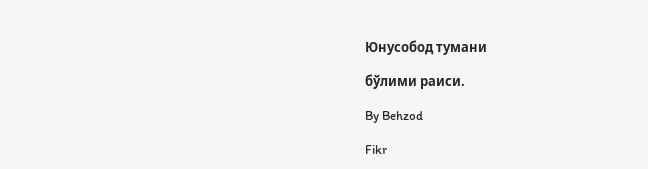Юнусобод тумани

бўлими раиси.

By Behzod

Fikr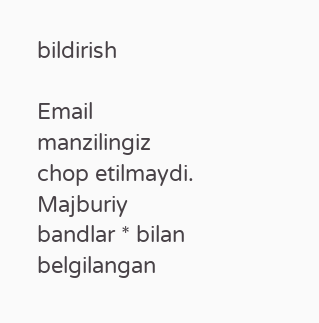bildirish

Email manzilingiz chop etilmaydi. Majburiy bandlar * bilan belgilangan